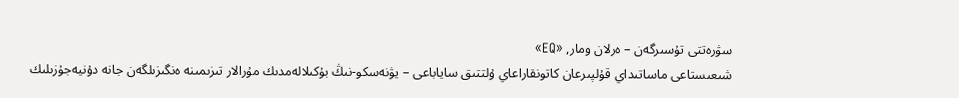سۋرەتتى تۇسىرگەن – ەرلان ومار, «EQ»
شىعىستاعى ماساتىداي قۇلپىرعان كاتونقاراعاي ۇلتتىق ساياباعى – يۋنەسكو-نىڭ بۇكىلالەمدىك مۇرالار تىزىمىنە ەنگىزىلگەن جانە دۇنيەجۇزىلىك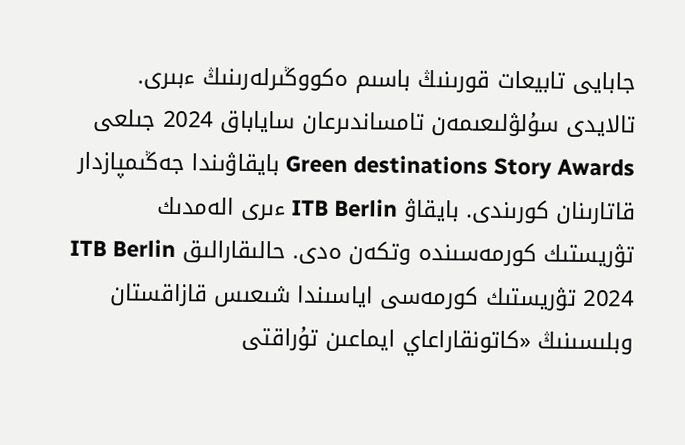جابايى تابيعات قورىنىڭ باسىم ەكووڭىرلەرىنىڭ ءبىرى. تالايدى سۇلۋلىعىمەن تامساندىرعان ساياباق 2024 جىلعى Green destinations Story Awards بايقاۋىندا جەڭىمپازدار قاتارىنان كورىندى. بايقاۋ ITB Berlin ءىرى الەمدىك تۋريستىك كورمەسىندە وتكەن ەدى. حالىقارالىق ITB Berlin 2024 تۋريستىك كورمەسى اياسىندا شىعىس قازاقستان وبلىسىنىڭ «كاتونقاراعاي ايماعىن تۇراقتى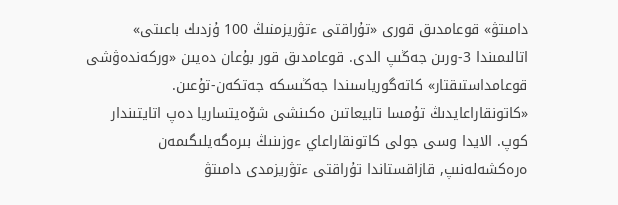دامىتۋ» قوعامدىق قورى «تۇراقتى ءتۋريزمنىڭ 100 ۇزدىك باعىتى» اتالىمىندا 3-ورىن جەڭىپ الدى. قوعامدىق قور بۇعان دەيىن «وركەندەۋشى قوعامداستىقتار» كاتەگورياسىندا جەڭىسكە جەتكەن-تۇعىن.
«كاتونقاراعايدىڭ تۇمسا تابيعاتىن ەكىنشى شۆەيتساريا دەپ اتايتىندار كوپ. الايدا وسى جولى كاتونقاراعاي ءوزىنىڭ بىرەگەيلىگىمەن ەرەكشەلەنىپ, قازاقستاندا تۇراقتى ءتۋريزمدى دامىتۋ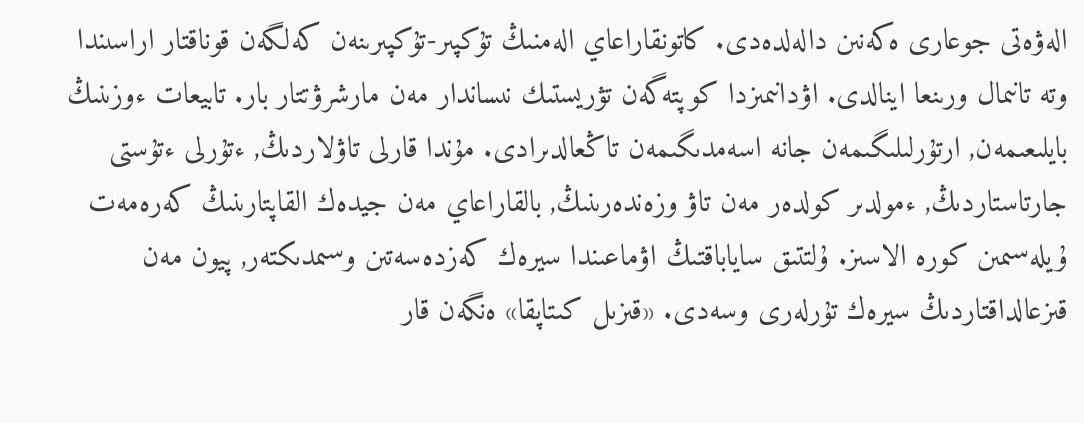الەۋەتى جوعارى ەكەنىن دالەلدەدى. كاتونقاراعاي الەمنىڭ تۇكپىر-تۇكپىرىنەن كەلگەن قوناقتار اراسىندا وتە تانىمال ورىنعا اينالدى. اۋدانىمىزدا كوپتەگەن تۋريستىك نىساندار مەن مارشرۋتتار بار. تابيعات ءوزىنىڭ بايلىعىمەن, ارتۇرلىلىگىمەن جانە اسەمدىگىمەن تاڭعالدىرادى. مۇندا قارلى تاۋلاردىڭ, ءتۇرلى ءتۇستى جارتاستاردىڭ, ءمولدىر كولدەر مەن تاۋ وزەندەرىنىڭ, بالقاراعاي مەن جيدەك القاپتارىنىڭ كەرەمەت ۇيلەسىمىن كورە الاسىز. ۇلتتىق ساياباقتىڭ اۋماعىندا سيرەك كەزدەسەتىن وسىمدىكتەر, پيون مەن قىزعالداقتاردىڭ سيرەك تۇرلەرى وسەدى. «قىزىل كىتاپقا» ەنگەن قار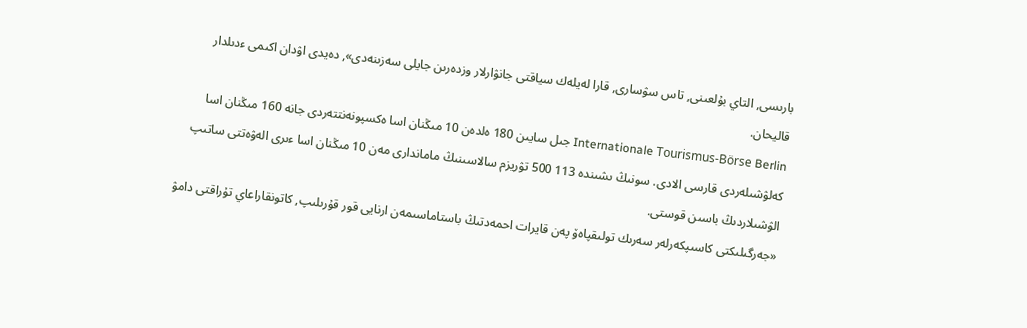بارىسى, التاي بۇلعىنى, تاس سۋسارى, قارا لەيلەك سياقتى جانۋارلار وزدەرىن جايلى سەزىنەدى», دەيدى اۋدان اكىمى ءدىلدار قاليحان.
Internationale Tourismus-Börse Berlin جىل سايىن 180 ەلدەن 10 مىڭنان اسا ەكسپونەنتتەردى جانە 160 مىڭنان اسا كەلۋشىلەردى قارسى الادى. سونىڭ ىشىندە 113 500 تۋريزم سالاسىنىڭ ماماندارى مەن 10 مىڭنان اسا ءىرى الەۋەتتى ساتىپ الۋشىلاردىڭ باسىن قوستى.
«جەرگىلىكتى كاسىپكەرلەر سەرىك تولىقپاەۆ پەن قايرات احمەدتىڭ باستاماسىمەن ارنايى قور قۇرىلىپ, كاتونقاراعاي تۇراقتى دامۋ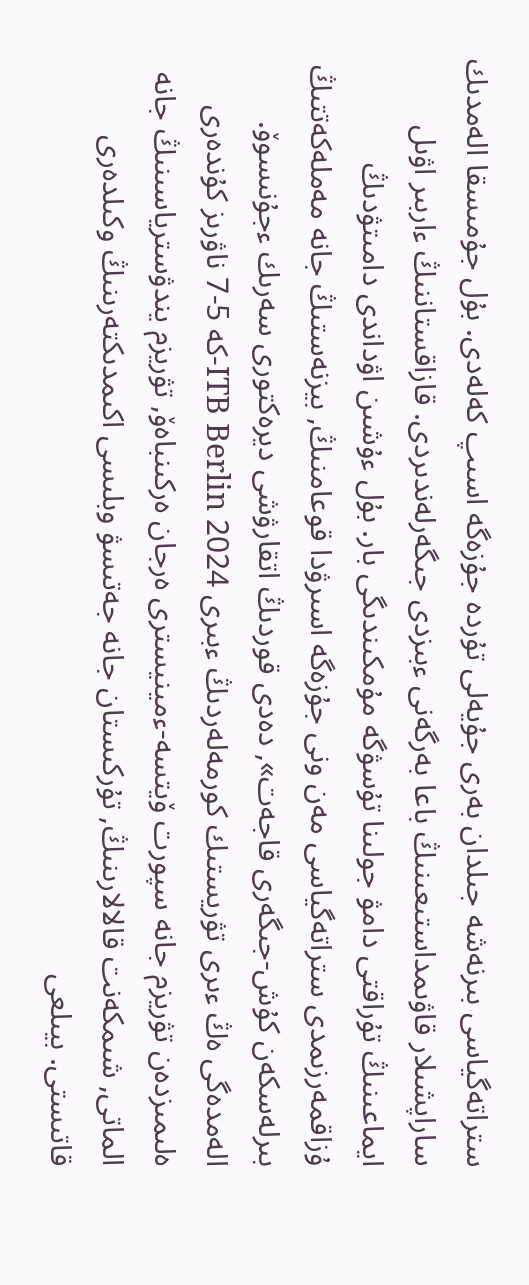ستراتەگياسى بىرنەشە جىلدان بەرى جۇيەلى تۇردە جۇزەگە اسىپ كەلەدى. بۇل جۇمىسقا الەمدىك ساراپشىلار قاۋىمداستىعىنىڭ باعا بەرگەنى ءبىزدى جىگەرلەندىردى. قازاقستاننىڭ ءاربىر اۋىل ايماعىنىڭ تۇراقتى دامۋ جولىنا تۇسۋگە مۇمكىندىگى بار. بۇل ءۇشىن اۋداندى دامىتۋدىڭ ۇزاقمەرزىمدى ستراتەگياسى مەن ونى جۇزەگە اسىرۋدا قوعامنىڭ, بيزنەستىڭ جانە مەملەكەتتىڭ بىرلەسكەن كۇش-جىگەرى قاجەت», دەدى قوردىڭ اتقارۋشى ديرەكتورى سەرىك ءجۇنىسوۆ.
الەمدەگى ەڭ ءىرى تۋريستىك كورمەلەردىڭ ءبىرى ITB Berlin 2024-كە 5-7 ناۋرىز كۇندەرى ەلىمىزدەن تۋريزم جانە سپورت ۆيتسە-ءمينيسترى ەرجان ەركىنباەۆ, تۋريزم يندۋسترياسىنىڭ جانە الماتى, شىمكەنت قالالارىنىڭ, تۇركىستان جانە جەتىسۋ وبلىسى اكىمدىكتەرىنىڭ وكىلدەرى قاتىستى. بيىلعى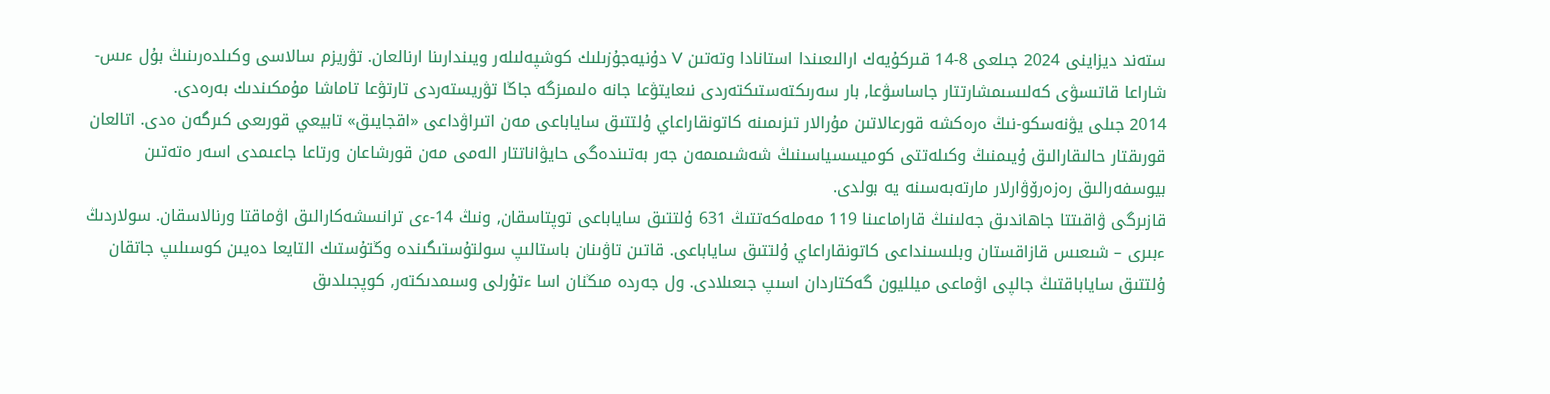ستەند ديزاينى 2024 جىلعى 8-14 قىركۇيەك ارالىعىندا استانادا وتەتىن V دۇنيەجۇزىلىك كوشپەلىلەر ويىندارىنا ارنالعان. تۋريزم سالاسى وكىلدەرىنىڭ بۇل ءىس-شاراعا قاتىسۋى كەلىسىمشارتتار جاساسۋعا, بار سەرىكتەستىكتەردى نىعايتۋعا جانە ەلىمىزگە جاڭا تۋريستەردى تارتۋعا تاماشا مۇمكىندىك بەرەدى.
2014 جىلى يۋنەسكو-نىڭ ەرەكشە قورعالاتىن مۇرالار تىزىمىنە كاتونقاراعاي ۇلتتىق ساياباعى مەن اتىراۋداعى «اقجايىق» تابيعي قورىعى كىرگەن ەدى. اتالعان قورىقتار حالىقارالىق ۇيىمنىڭ وكىلەتتى كوميسسياسىنىڭ شەشىمىمەن جەر بەتىندەگى حايۋاناتتار الەمى مەن قورشاعان ورتاعا جاعىمدى اسەر ەتەتىن بيوسفەرالىق رەزەرۆۋارلار مارتەبەسىنە يە بولدى.
قازىرگى ۋاقىتتا جاھاندىق جەلىنىڭ قاراماعىنا 119 مەملەكەتتىڭ 631 ۇلتتىق ساياباعى توپتاسقان, ونىڭ 14-ءى ترانسشەكارالىق اۋماقتا ورنالاسقان. سولاردىڭ ءبىرى – شىعىس قازاقستان وبلىسىنداعى كاتونقاراعاي ۇلتتىق ساياباعى. قاتىن تاۋىنان باستالىپ سولتۇستىگىندە وڭتۇستىك التايعا دەيىن كوسىلىپ جاتقان ۇلتتىق ساياباقتىڭ جالپى اۋماعى ميلليون گەكتاردان اسىپ جىعىلادى. ول جەردە مىڭنان اسا ءتۇرلى وسىمدىكتەر, كوپجىلدىق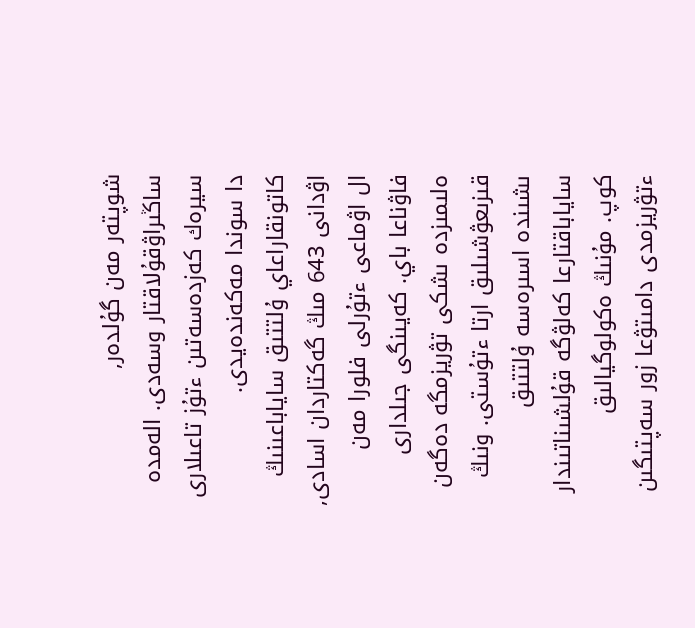شوپتەر مەن گۇلدەر, ساڭىراۋقۇلاقتار وسەدى. الەمدە سيرەك كەزدەسەتىن ءتۇز تاعىلارى دا سوندا مەكەندەيدى.
كاتونقاراعاي ۇلتتىق ساياباعىنىڭ اۋدانى 643 مىڭ گەكتاردان اسادى, ال اۋماعى ءتۇرلى فلورا مەن فاۋناعا باي. كەيىنگى جىلدارى ەلىمىزدە ىشكى تۋريزمگە دەگەن قىزىعۋشىلىق ارتا ءتۇستى. ونىڭ ىشىندە اسىرەسە ۇلتتىق ساياباقتارعا كەلۋگە قۇلشىناتىندار كوپ. مۇنىڭ ەكولوگيالىق ءتۋريزمدى دامىتۋعا زور سەپتىگىن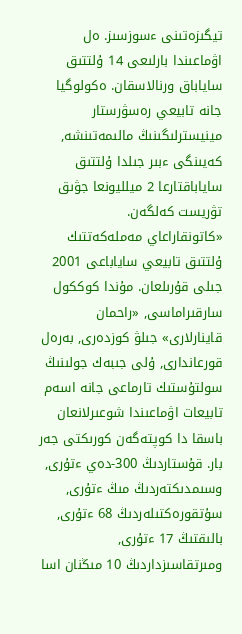تيگىزەتىنى ءسوزسىز. ەل اۋماعىندا بارلىعى 14 ۇلتتىق ساياباق ورنالاسقان. ەكولوگيا جانە تابيعي رەسۋرستار مينيسترلىگىنىڭ مالىمەتىنشە, كەيىنگى ءبىر جىلدا ۇلتتىق ساياباقتارعا 2 ميلليونعا جۋىق تۋريست كەلگەن.
«كاتونقاراعاي مەملەكەتتىك ۇلتتىق تابيعي ساياباعى 2001 جىلى قۇرىلعان. مۇندا كوككول سارقىراماسى, «راحمان قاينارلارى» جىلۋ كوزدەرى, بەرەل قورعاندارى, ۇلى جىبەك جولىنىڭ سولتۇستىك تارماعى جانە اسەم تابيعات اۋماعىندا شوعىرلانعان باسقا دا كوپتەگەن كورىكتى جەر بار. قۇستاردىڭ 300-دەي ءتۇرى, وسىمدىكتەردىڭ مىڭ ءتۇرى, سۇتقورەكتىلەردىڭ 68 ءتۇرى, بالىقتىڭ 17 ءتۇرى, ومىرتقاسىزداردىڭ 10 مىڭنان اسا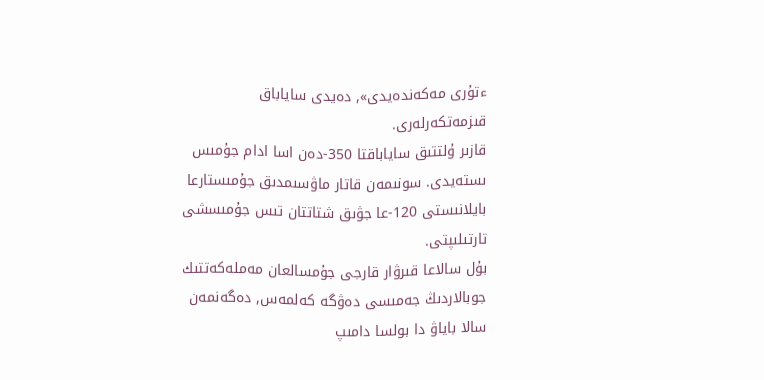ءتۇرى مەكەندەيدى», دەيدى ساياباق قىزمەتكەرلەرى.
قازىر ۇلتتىق ساياباقتا 350-دەن اسا ادام جۇمىس ىستەيدى. سونىمەن قاتار ماۋسىمدىق جۇمىستارعا بايلانىستى 120-عا جۋىق شتاتتان تىس جۇمىسشى تارتىلىپتى.
بۇل سالاعا قىرۋار قارجى جۇمسالعان مەملەكەتتىك جوبالاردىڭ جەمىسى دەۋگە كەلمەس, دەگەنمەن سالا باياۋ دا بولسا دامىپ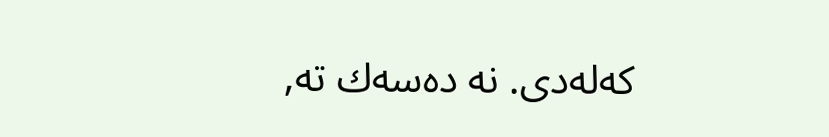كەلەدى. نە دەسەك تە,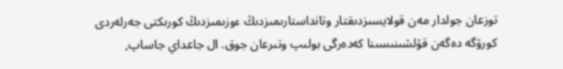توزعان جولدار مەن قولايسىزدىقتار وتانداستارىمىزدىڭ ءوزىمىزدىڭ كورىكتى جەرلەردى كورۋگە دەگەن قۇلشىنىسىنا كەدەرگى بولىپ وتىرعان جوق. ال جاعداي جاساپ,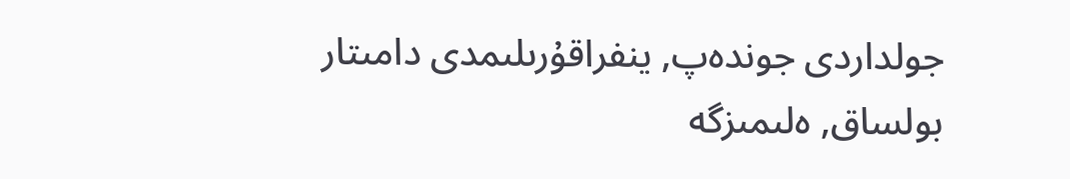جولداردى جوندەپ, ينفراقۇرىلىمدى دامىتار بولساق, ەلىمىزگە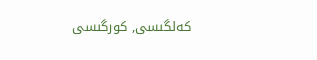كەلگىسى, كورگىسى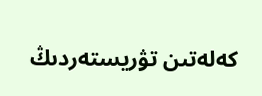كەلەتىن تۋريستەردىڭ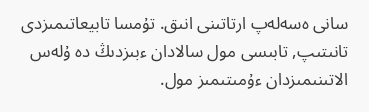سانى ەسەلەپ ارتاتىنى انىق. تۇمسا تابيعاتىمىزدى تانىتىپ, تابىسى مول سالادان ءبىزدىڭ دە ۇلەس الاتىنىمىزدان ءۇمىتىمىز مول.